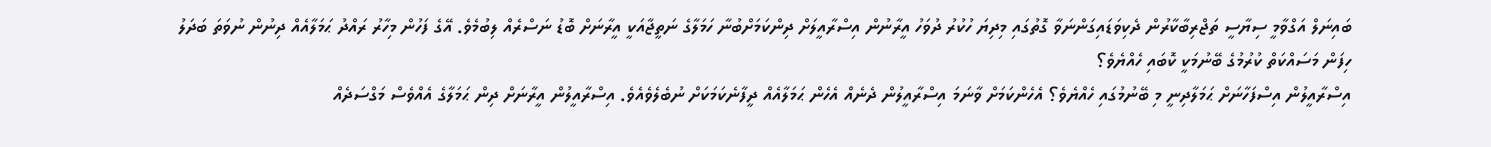ބައިނަލް އަގްވާމީ ސިޔާސީ ތަޖްރިބާކާރުން ދެކިވަޑައިގަންނަވާ ގޮތުގައި މިދިޔަ ހުކުރު ދުވަހު އީރާނުން އިސްރާއީލަށް ދިންކަމަށްބުނާ ހަމަލާގެ ނަތީޖާއަކީ އީރާނަށް ބޮޑު ނަސްރެއް ލިބުމެވެ. އޭގެ ފަހުން މިހާރު ރައްދު ޙަމަލާއެއް ދިނުން ނުވަތަ ބަދަލު ހިފަން މަސައްކަތް ކުރުމުގެ ބޭނުމަކީ ކޮބައި ހެއްޔެވެ؟
އިސްރާއީލުން އިސްފަހާނަށް ޙަމަލާދިނީ މި ބޭނުމުގައި ހެއްޔެވެ؟ އެހެންކަމަށް ވާނަމަ އިސްރާއީލުން ދެނެއް އެހެން ޙަމަލާއެއް ދީފާނެކަމަކަށް ނުބެލެވެއެވެ. އިސްރާއީލުން އީރާނަށް ދިން ޙަމަލާގެ އެއްވެސް މަގްސަދެއް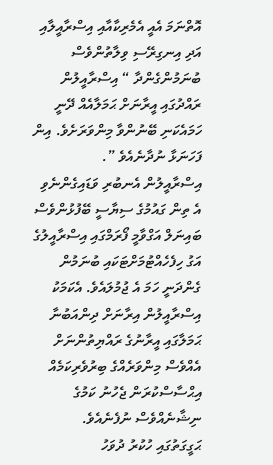އޮތްނަމަ އެއީ އެމެރިކާއާއި އިސްރާއީލާއި އަދި އިނގިރޭސި ވިލާތުންވެސް ބުނަމުންގެންދާ “ އިސްރާއީލުން ރައްދުގައި އީރާނަށް ޙަމަލާއެއް ދޭނީ ހަމައެކަނި ބޭނުންވާ މިންވަރަށެވެ. އިން ފަހަނަޅާ ނުދާނެއެވެ ”.
އިސްރާއީލުން އެނބުރި ވަޑައިގެންނެވި އެ ތިން ގައުމުގެ ސިޔާސީ ބޭފުޅުންވެސް ބައިނަލް އަގްވާމީ ފޯރަމްގައި އިސްރާއީލުގެ އަގު ހިފެހެއްޓުމަށްޓަކައި ބުނަމުން ގެންދަނީ ހަމަ އެ ޖުމުލައެވެ. އެކަމަކު އިސްރާއީލުން އިރާނަށް ދިންއަބުނާ ޙަމަލާގައި އީރާނުގެ ރައްޔިތުންނަށް އެއްވެސް މިންވަރެއްގެ ބިރުވެރިކަމެއް އިޙްސާސްކުރަން ޖެހުނު ކަމުގެ ނިޝާނެއްވެސް ނުފެނެއެވެ.
ޙަގީގަތުގައި ހުކުރު ދުވަހު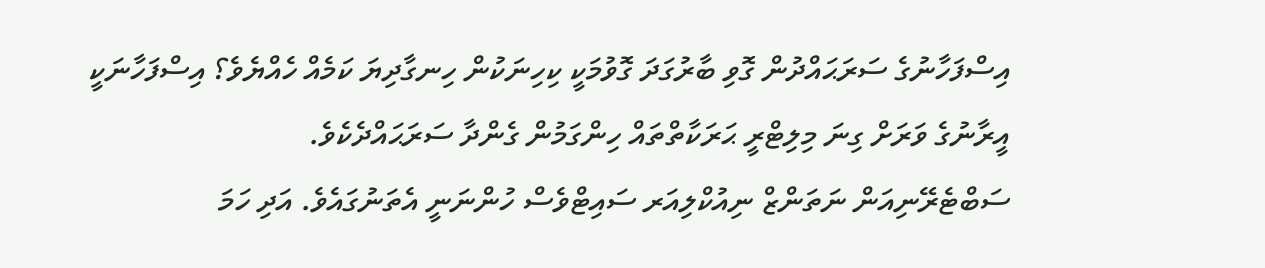އިސްފަހާނުގެ ސަރަޙައްދުން ގޮވި ބާރުގަދަ ގޮވުމަކީ ކިހިނަކުން ހިނގާދިޔަ ކަމެއް ހެއްޔެވެ؟ އިސްފަހާނަކީ އީރާނުގެ ވަރަށް ގިނަ މިލިޓްރީ ޙަރަކާތްތައް ހިންގަމުން ގެންދާ ސަރަޙައްދެކެވެ.
ސަބްޓެރޭނިއަން ނަތަންޒް ނިއުކްލިއަރ ސައިޓްވެސް ހުންނަނީ އެތަނުގައެވެ. އަދި ހަމަ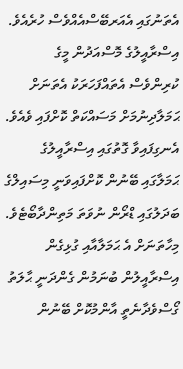އެތަނުގައި އެއަރބޭސްއެއްވެސް ހުރެއެވެ. އިސްރާއީލުގެ މޮސްއަދުން މީގެ ކުރިންވެސް އެތައްފަހަރަކު އެތަނަށް ޙަމަލާދިނުމަށް މަސައްކަތް ކޮށްފައި ވެއެވެ.
އެނގިފައިވާ ގޮތުގައި އިސްރާއީލުގެ ޙަމަލާގައި ބޭނުން ކޮށްފައިވަނީ މިސައިލްގެ ބަދަލުގައި ޑްރޯން ނުވަތަ މަތިންދާބޯޓެވެ.
މިހާތަނަށް އެ ޙަމަލާއާއި ގުޅިގެން އިސްރާއީލުން ބުނަމުން ގެންދަނީ ޙާލަތު ގޯސްވެދާނެތީ އާންމުކޮށް ބޭނުން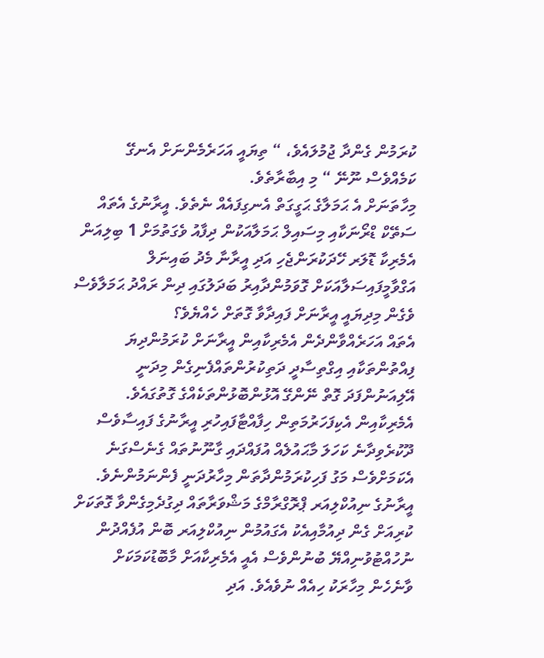ކުރަމުން ގެންދާ ޖުމުލައެވެ، “ ތިޔައީ އަހަރެމެންނަށް އެނގޭ ކަމެއްވެސް ނޫނޭ “ މި އިބާރާތެވެ.
މިހާތަނަށް އެ ޙަމަލާގެ ޙަގީގަތް އެނގިފައެއް ނެތެވެ. އީރާނުގެ އެތައް ސަތޭކް ޑްރޯނަކާއި މިސައިލް ޙަމަލާއަކުން ދިފާއު ވެގަތުމަށް 1 ބިލިއަން އެމެރިކާ ޑޮލަރ ހޭދަކުރަންޖެހި އަދި އީރާނާ މެދު ބައިނަލް އަގްވާމީފައިސަލާއަކަށް ގޮވަމުންދާއިރު ބަދަލުގައި ދިން ރައްދު ޙަމަލާވެސް ވެގެން މިދިޔައީ އީރާނަށް ފައިދާވާ ގޮތަށް ހެއްޔެވެ؟
އެތައް އަހަރެއްވާންދެން އެމެރިކާއިން އީރާނަށް ކުރަމުންދިޔަ ފިއްތުންތަކާއި އިގްތިސާދީ ދަތިކުރުންތައްފެނިގެން މިދަނީ އޭލިއަނުންފަދަ ގޮތް ނޭންގޭ އޮޅުންބޮޅުންތަކެއްގެ ގޮތުގައެވެ.
އެމެރިކާއިން އެކިފަހަރުމަތިން ހިފާއްޓާފައިހުރި އީރާނުގެ ފައިސާވެސް ދޫކުރެވިދާނެ ކަހަލަ މާޙައުލެއް އުފައްދައި ގާނޫނުތައް ގެނެސްގަނެ އެކަމަށްވެސް މަގު ފަހިކުރަމުންދާތަން މިހާރުދަނީ ފެންނަމުންނެވެ.
އީރާނުގެ ނިއުކްލިއަރ ޕްރޮގްރާމްގެ މަޝްވަރާތައް ދިގުދެމިގެންވާ ގޮތަކަށް ކުރިއަށް ގެން ދިއުމާއިއެކު އެގައުމުން ނިއުކްލިއަރ ބޮން އުފެއްދުން ނުހުއްޓުވުނިއްޔޭ ބުނުންވެސް އެއީ އެމެރިކާއަށް މާބޮޑުކަމަކަށް ވާނެހެން މިހާރަކު ހިއެއް ނުވެއެވެ. އަދި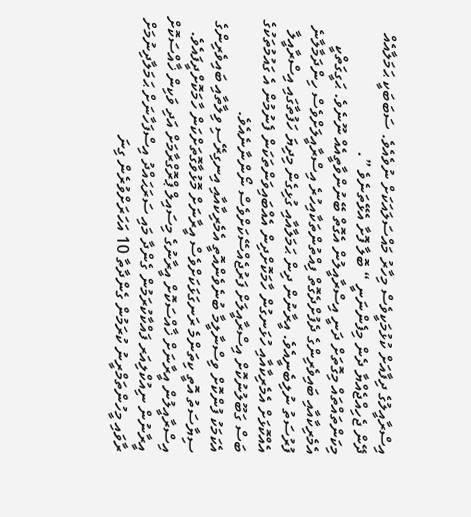އިސްރާއީލުގެ ދިފާއަށް ކުޅުމަކީވެސް މިހާރު މައްސަލައަކަށް ނުވެއެވެ. ސަބަބަކީ ޙަމަލާއެއް ދޭން ޖެހިއްޖެއްޔާ ދެން މިފެންނަނީ “ ބޮލާ ފޮށާ އެޅޭތަނެވެ ”.
މިކަންތައްތައް މިގޮތަށް ދަނީ އިސްރާއީލުން އެގޮތް ބޭނުންވާތީއެއް ނޫނެވެ. ޙަގީގަތްކީ އެމެރިކާއާއި ބައިވެރިންގެ ދެފުށްދެގޮތް ފިއްތުންތަކާއިހުރެ އިސްރާއީލަށްވެސް ހިންދަމާލާނެ ފުރުސަތު ނުލިބެނީއެވެ. އީރާނުން ދިން ޙަމަލާއާއި ގުޅިގެން މިދިޔަ ހަފުތާގައި އިސްރާއީލާ އެއްކޮޅަށް އެމެރިކާއާއި ހުޅަނގުން ހާމަކޮށްދިން އެއްބައިވަންތަކަން ފެނުމުން އެ ގައުމުތަކުގެ ބަސް ގަބޫލުނުކޮށް އިސްރާއީލަށް ފަރުޖެއްސޭކަށްވެސް ނޯންނާނެއެވެ.
އެކަމަކު ފުންކޮށް ވިސްނާލީމާ ބުނެވެންއޮތީ އެމެރިކާއާއި އިނގިރޭސި ވިލާތާއި ބައިވެރިންގެ ސިޔާސަތު އޮތީ ކިތަންމެ ރަނގަޅަކަށްވެސް އީރާނަށް މޮޅުވާގޮތަށްކަން ހާމަކޮށްދީފައެވެ.
އިސްރާއީލުން އީރާނަށް ޚާއްސަކޮށް އީރާނުގެ މިސައިލް ޕްރޮގްރާމަށް އަދި ވަކިން ޚާއްސަކޮށް އީރާނުން ނިއުކްލިއަރ ފައްކާކުރަމުން ގެންދާ މައި ސަރަޙައްދު އިސްފަހާނަށް ޙަމަލާދިނުމަށް ރާވައި މީހުންތަމްރީނު ކުރަމުން ގެންދާތާ 10 އަހަރަށްވުރެން ގިނަ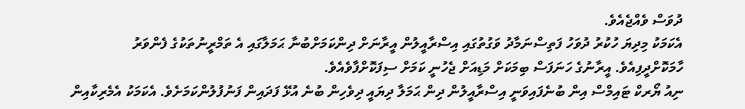ދުވަސް ވެއްޖެއެވެ.
އެކަމަކު މިދިޔަ ހުކުރު ދުވަހު ފަތިސްނަމާދު ވަގުތުގައި އިސްރާއީލުން އީރާނަށް ދިންކަމަށްބުނާ ޙަމަލާގައި އެ ތަމްރީނުތަކުގެ ފެންވަރު ހާމަކޮށްދީފިއެވެ. އީރާނުގެ ހަނަފަސް ބިމަކަށް މަޑިއަށް ޖެހުނީ ކަމަށް ސިފަކޮށްފާވެއެވެ.
ނިއު ޔޯރކް ޓައިމްސް އިން ބުނެފައިވަނީ އިސްރާއީލުން ދިން ޙަމަލާ ދިޔައީ ދިވެހިން ބުނެ އުޅޭ ފަދައިން ފަނުފުލުންކަމަށެވެ. އެކަމަކު އެމެރިކާއިން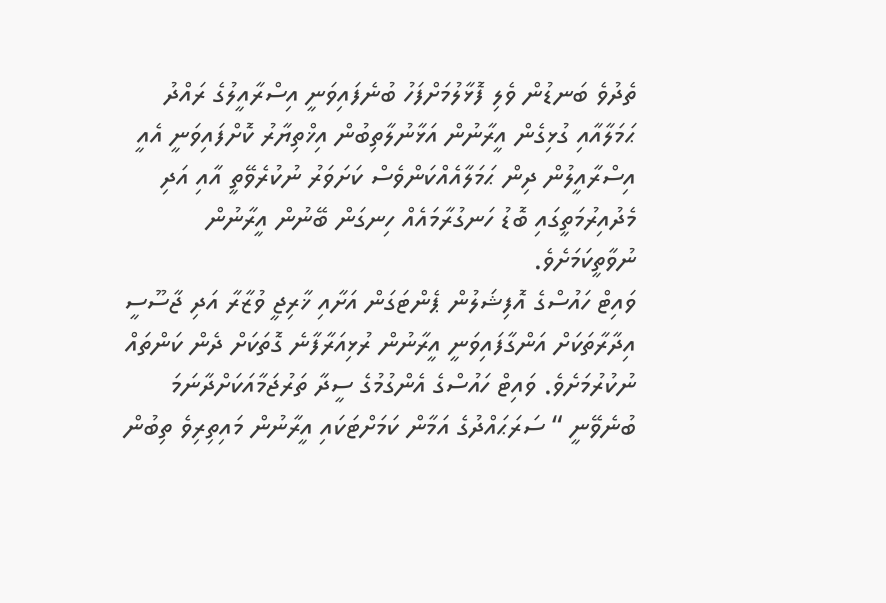ތެދުވެ ބަނޑުން ވެލި ފޮޅާލުމަށްފަހު ބުނެފައިވަނީ އިސްރާއީލުގެ ރައްދު ޙަމަލާއާއި ގުޅިގެން އީރާނުން އަޅާނުލާތިބުން އިޚްތިޔާރު ކޮށްފައިވަނީ އެއީ އިސްރާއީލުން ދިން ޙަމަލާއެއްކަންވެސް ކަށަވަރު ނުކުރެވޭތީ އާއި އަދި މެދުއިރުމަތީގައި ބޮޑު ހަނގުރާމައެއް ހިނގަން ބޭނުން އީރާނުން ނުވާތީކަމަށެވެ.
ވައިޓް ހައުސްގެ އޮފިޝަލުން ޕެންޓަގަން އަށާއި ޚާރިޖީ ވުޒާރާ އަދި ޖާސޫސީ އިދާރާތަކަށް އަންގާފައިވަނީ އީރާނުން ރުޅިއަރާފާނެ ގޮތަކަށް ދެން ކަންތައް ނުކުރުމަށެވެ. ވައިޓް ހައުސްގެ އެންގުމުގެ ސީދާ ތަރުޖަމާއަކަށްދާނަމަ ބުނެވޭނީ “ ސަރަޙައްދުގެ އަމާން ކަމަށްޓަކައި އީރާނުން މައިތިރިވެ ތިބުން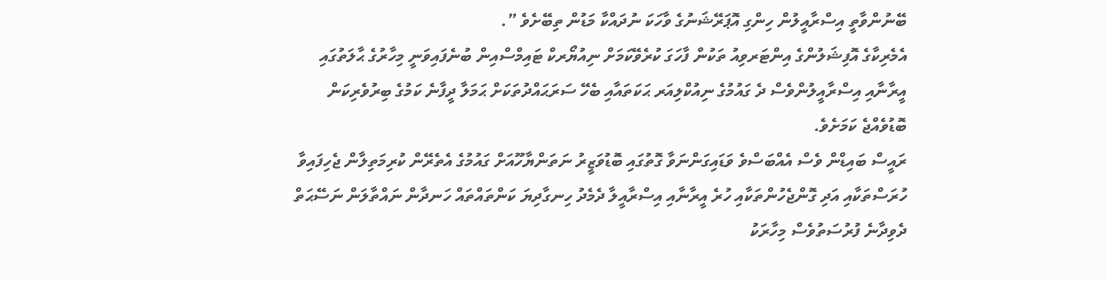ބޭނުންވާތީ އިސްރާއީލުން ހިންގި އޮޕަރޭޝަނުގެ ވާހަކަ ނުދައްކާ މަޑުން ތިބޭށެވެ ”.
އެމެރިކާގެ އޮފިޝަލުންގެ އިންޓަރވިއު ތަކުން ފާހަގަ ކުރެވޭކަމަށް ނިއުޔޯރކް ޓައިމްސްއިން ބުނެފައިވަނީ މިހާރުގެ ޙާލަތުގައި އީރާނާއި އިސްރާއީލުންވެސް ދެ ގައުމުގެ ނިއުކްލިއަރ ޙަކަތައާއި ބެހޭ ސަރަޙައްދުތަކަށް ޙަމަލާ ދީފާނެ ކަމުގެ ބިރުވެރިކަން ބޮޑުވެއްޖެ ކަމަށެވެ.
ރައީސް ބައިޑްން ވެސް އެއްބަސްވެ ވަޑައިގަންނަވާ ގޮތުގައި ބޮޑުވަޒީރު ނަތަންޔާހޫއަށް ގައުމުގެ އެތެރޭން ކުރިމަތިލާން ޖެހިފައިވާ ހުރަސްތަކާއި އަދި ގޮންޖެހުންތަކާއި ހުރެ އީރާނާއި އިސްރާއީލާ ދެމެދު ހިނގާދިޔަ ކަންތައްތައް ހަނދާން ނައްތާލަން ނަސޭޙަތް ދެވިދާނެ ފުރުސަތުވެސް މިހާރަކު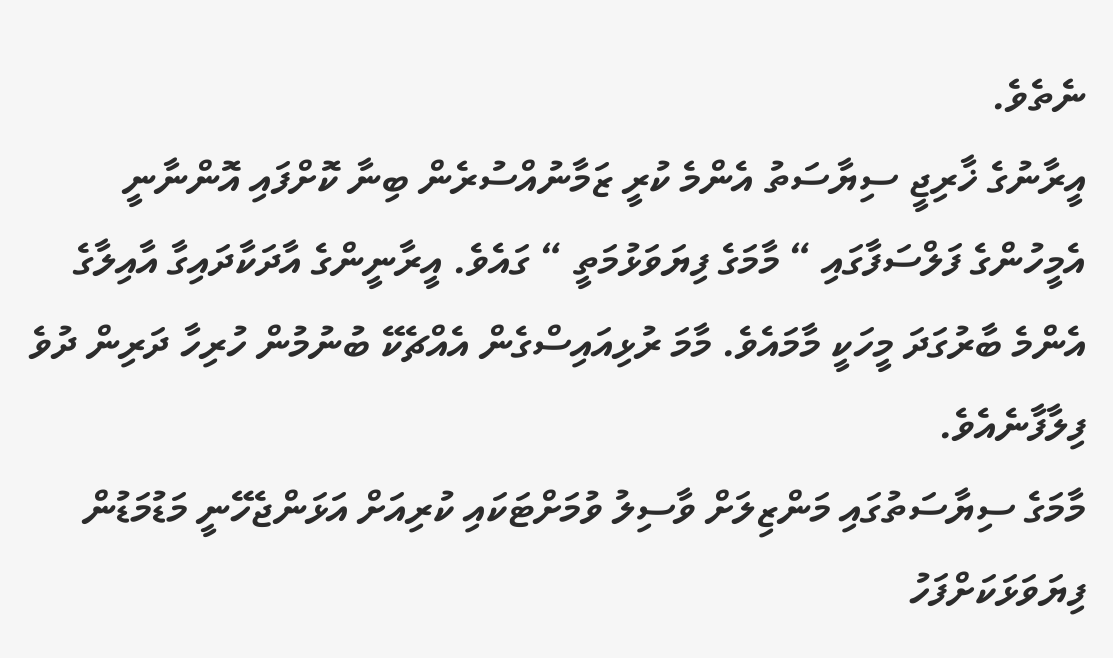ނެތެވެ.
އީރާނުގެ ޚާރިޖީ ސިޔާސަތު އެންމެ ކުރީ ޒަމާނުއްސުރެން ބިނާ ކޮށްފައި އޮންނާނީ އެމީހުންގެ ފަލްސަފާގައި “ މާމަގެ ފިޔަވަޅުމަތީ “ ގައެވެ. އީރާނީންގެ އާދަކާދައިގާ އާއިލާގެ އެންމެ ބާރުގަދަ މީހަކީ މާމައެވެ. މާމަ ރުޅިއައިސްގެން އެއްޗެކޭ ބުނުމުން ހުރިހާ ދަރިން ދުވެ ފިލާފާނެއެވެ.
މާމަގެ ސިޔާސަތުގައި މަންޒިލަށް ވާސިލު ވުމަށްޓަކައި ކުރިއަށް އަޅަންޖެހޭނީ މަޑުމަޑުން ފިޔަވަޅަކަށްފަހު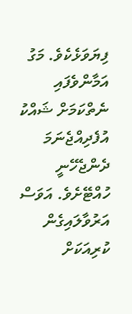ފިޔަވަޅެކެވެ. މަގު އަމާންވެފައި ނެތްކަމަށް ޝައްކު އުފެދިއްޖެނަމަ ދެންޖެހޭނީ ހުއްޓޭށެވެ. އަވަސް އަރުވާލައިގެން ކުރިއަކަށް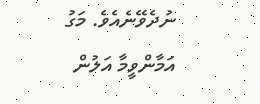ނުދެވޭނެއެވެ. މަގު އަމާންވީމާ އަލުން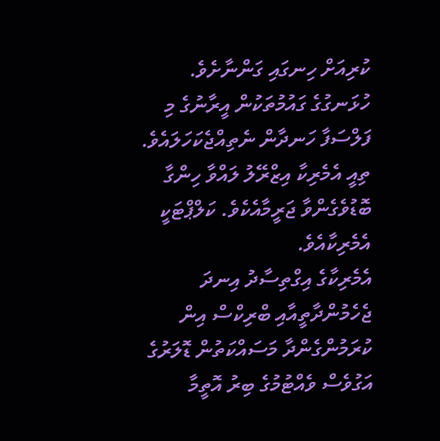ކުރިއަށް ހިނގައި ގަންނާށެވެ.
ހުޅަނގުގެ ގައުމުތަކުން އީރާނުގެ މި ފަލްސަފާ ހަނދާން ނެތިއްޖެކަހަލައެވެ.
ތިއީ އެމެރިކާ އިޒްރޭލު ލައްވާ ހިންގާ ބޮޑުވެގެންވާ ޖަރީމާއެކެވެ. ކަލްޕްޓަކީ އެމެރިކާއެވެ.
އެމެރިކާގެ އިގްތިސާދު އިނދަ ޖެހެމުންދާތީއާއި ބްރިކްސް އިން ކުރަމުންގެންދާ މަސައްކަތުން ޑޮލަރުގެ އަގުވެސް ވެއްޓުމުގެ ބިރު އޮތީމާ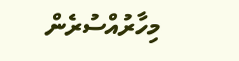މިހާރުއްސުރެން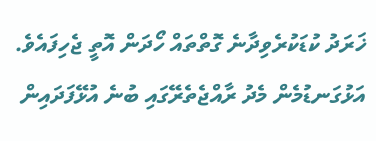ޚަރަދު ކުޑަކުރެވިދާނެ ގޮތްތައް ހޯދަން އޮތީ ޖެހިފައެވެ.
އަޅުގަނޑުމެން މެދު ރާއްޖެތެރޭގައި ބުނެ އުޅޭފަދައިން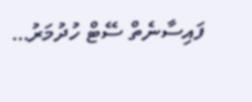ފައިސާނެތް ސޭޓް ހުދުމަރު…